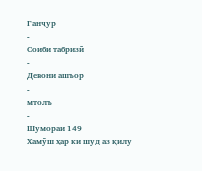Ганҷур
-
Соиби табризӣ
-
Девони ашъор
-
мтолъ
-
Шумораи 149
Хамӯш ҳар ки шуд аз қилу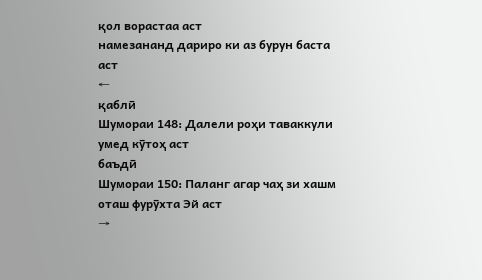қол ворастаа аст
намезананд дариро ки аз бурун баста аст
←
қаблӣ
Шумораи 148: Далели роҳи таваккули умед кӯтоҳ аст
баъдӣ
Шумораи 150: Паланг агар чаҳ зи хашм оташ фурӯхта Эй аст
→